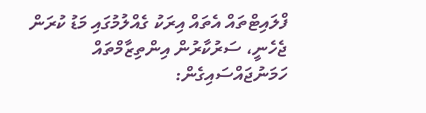ފްލައިޓްތައް އެތައް އިރަކު ގެއްލުމުގައި މަޑު ކުރަން ޖެހެނީ، ސަރުކާރުން އިންތިޒާމްތައް ހަމަނުޖައްސައިގެން: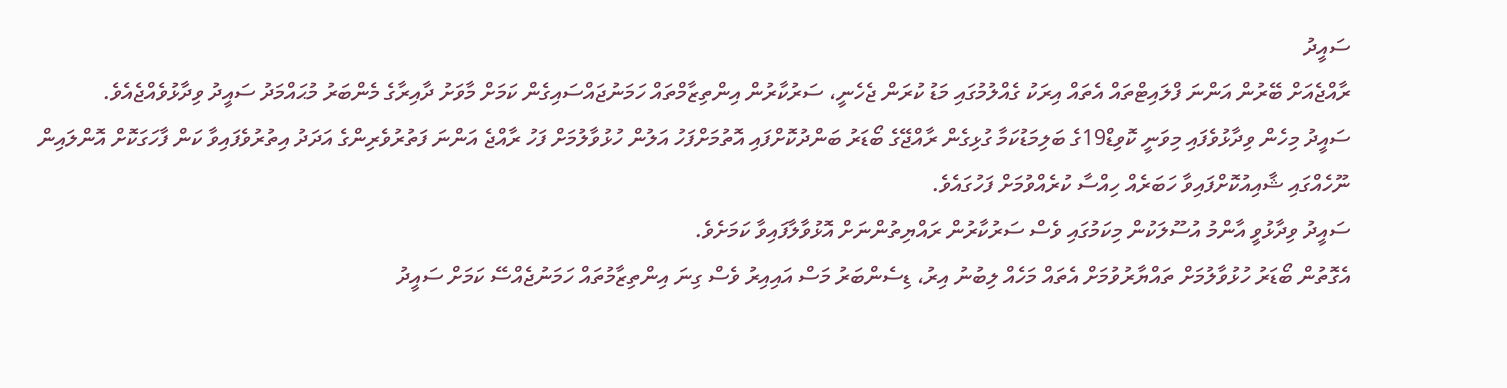ސައީދު
ރާއްޖެއަށް ބޭރުން އަންނަ ފްލައިޓްތައް އެތައް އިރަކު ގެއްލުމުގައި މަޑު ކުރަން ޖެހެނީ، ސަރުކާރުން އިންތިޒާމްތައް ހަމަނުޖައްސައިގެން ކަމަށް މާވަށު ދާއިރާގެ މެންބަރު މުޙައްމަދު ސައީދު ވިދާޅުވެއްޖެއެވެ.
ސައީދު މިހެން ވިދާޅުވެފައި މިވަނީ ކޮވިޑް19ގެ ބަލިމަޑުކަމާ ގުޅިގެން ރާއްޖޭގެ ބޯޑަރު ބަންދުކޮށްފައި އޮތުމަށްފަހު އަލުން ހުޅުވާލުމަށް ފަހު ރާއްޖެ އަންނަ ފަތުރުވެރިންގެ އަދަދު އިތުރުވެފައިވާ ކަން ފާހަގަކޮށް އޮންލައިން ނޫހެއްގައި ޝާއިއުކޮށްފައިވާ ހަބަރެއް ހިއްސާ ކުރެއްވުމަށް ފަހުގައެވެ.
ސައީދު ވިދާޅުވީ އާންމު އުސޫލަކުން މިކަމުގައި ވެސް ސަރުކާރުން ރައްޔިތުންނަށް އޮޅުވާލާފައިވާ ކަމަށެވެ.
އެގޮތުން ބޯޑަރު ހުޅުވާލުމަށް ތައްޔާރުވުމަށް އެތައް މަހެއް ލިބުނު އިރު، ޑިސެންބަރު މަސް އައިއިރު ވެސް ގިނަ އިންތިޒާމުތައް ހަމަނުޖެއްސޭ ކަމަށް ސައީދު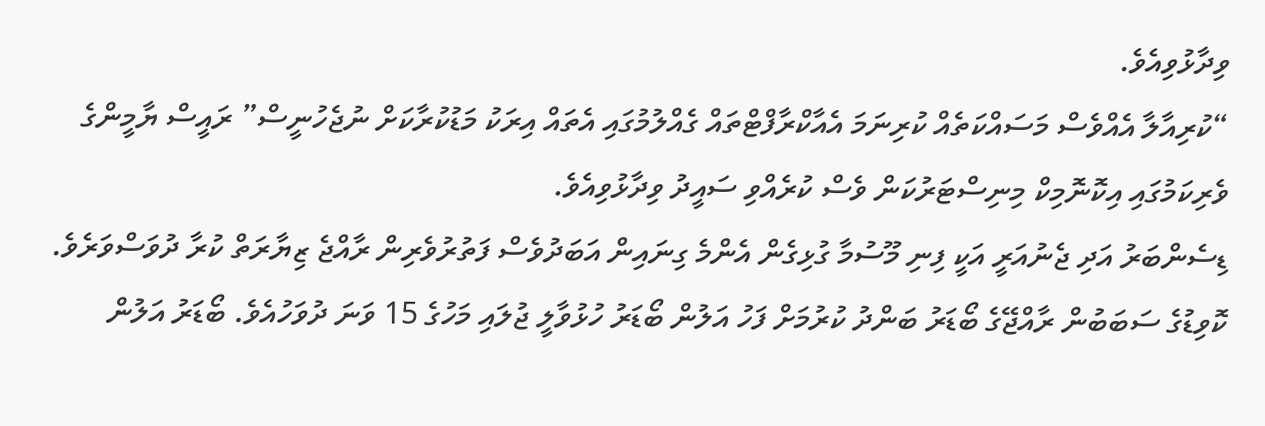ވިދާޅުވިއެވެ.
“ކުރިއާލާ އެއްވެސް މަސައްކަތެއް ކުރިނަމަ އެއާކްރާފްޓްތައް ގެއްލުމުގައި އެތައް އިރަކު މަޑުކުރާކަށް ނުޖެހުނީސް” ރައީސް ޔާމީންގެ ވެރިކަމުގައި އިކޮނޮމިކް މިނިސްޓަރުކަން ވެސް ކުރެއްވި ސައީދު ވިދާޅުވިއެވެ.
ޑިސެންބަރު އަދި ޖެނުއަރީ އަކީ ފިނި މޫސުމާ ގުޅިގެން އެންމެ ގިނައިން އަބަދުވެސް ފަތުރުވެރިން ރާއްޖެ ޒިޔާރަތް ކުރާ ދުވަސްވަރެވެ.
ކޮވިޑުގެ ސަބަބުން ރާއްޖޭގެ ބޯޑަރު ބަންދު ކުރުމަށް ފަހު އަލުން ބޯޑަރު ހުޅުވާލީ ޖުލައި މަހުގެ 15 ވަނަ ދުވަހުއެވެ. ބޯޑަރު އަލުން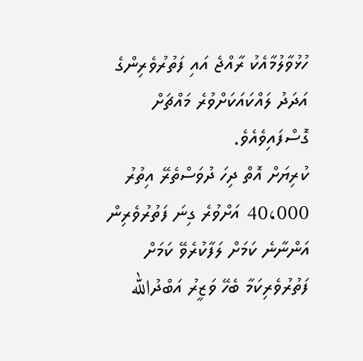ހުޅުވާލުމާއެކު ރާއްޖެ އައި ފަތުރުވެރިންގެ އަދަދު ލައްކައަކަށްވުރެ މައްޗަށް ގޮސްފައިވެއެވެ.
ކުރިޔަށް އޮތް ދިހަ ދުވަސްތެރޭ އިތުރު 40،000 އަށްވުރެ ގިނަ ފަތުރުވެރިން އަންނާނެ ކަމަށް ލަފާކުރެވޭ ކަމަށް ފަތުރުވެރިކަމާ ބެހޭ ވަޒީރު އަބްދުالله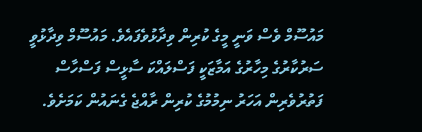މައުސޫމް ވެސް ވަނީ މީގެ ކުރިން ވިދާޅުވެފައެވެ. މައުސޫމް ވިދާޅުވީ ސަރުކާރުގެ މިހާރުގެ އަމާޒަކީ ފަސްލައްކަ ސާޅީސް ފަސްހާސް ފަތުރުވެރިން އަހަރު ނިމުމުގެ ކުރިން ރާއްޖެ ގެނައުން ކަމަށެވެ.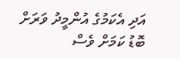އަދި އެކަމުގެ އުންމީދު ވަރަށް ބޮޑު ކަމަށް ވެސް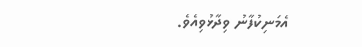އެމަނިކުފާނު ވިދާޅުވިއެވެ.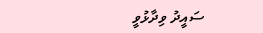ސައީދު ވިދާޅުވީ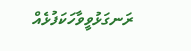ރަނގަޅުވީވާހަކަފުޅެއް